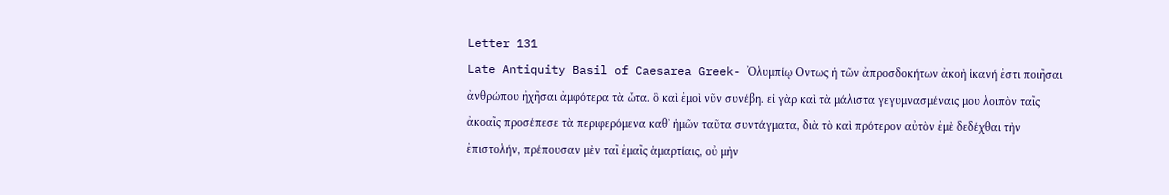Letter 131
Late Antiquity Basil of Caesarea Greek- Ὀλυμπίῳ Οντως ἡ τῶν ἀπροσδοκήτων ἀκοὴ ἱκανή ἐστι ποιῆσαι ἀνθρώπου ἠχῆσαι ἀμφότερα τὰ ὦτα. ὃ καὶ ἐμοὶ νῦν συνέβη. εἰ γὰρ καὶ τὰ μάλιστα γεγυμνασμέναις μου λοιπὸν ταῖς ἀκοαῖς προσέπεσε τὰ περιφερόμενα καθʼ ἡμῶν ταῦτα συντάγματα, διὰ τὸ καὶ πρότερον αὐτὸν ἐμὲ δεδέχθαι τὴν ἐπιστολήν, πρέπουσαν μὲν ταῖ ἐμαῖς ἁμαρτίαις, οὐ μὴν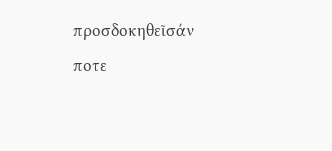προσδοκηθεῖσάν ποτε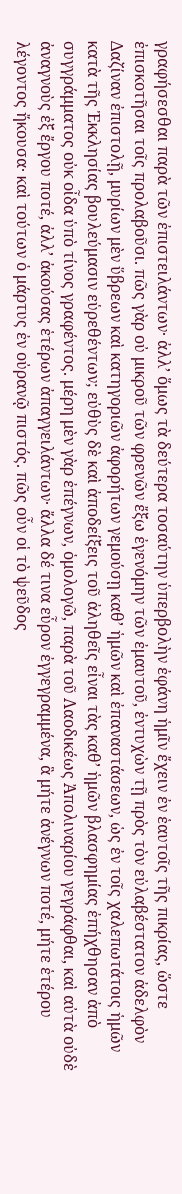γραφήσεσθαι παρὰ τῶν ἐπιστειλάντων· ἀλλʼ ὅμως τὰ δεύτερα τοσαύτην ὑπερβολὴν ἐφάνη ἡμῖν ἔχειν ἐν ἑαυτοῖς τῆς πικρίας, ὥστε ἐπισκοτῆσαι τοῖς προλαβοῦσι. πῶς γὰρ οὐ μικροῦ τῶν φρενῶν ἔξω ἐγενόμην τῶν ἐμαυτοῦ, ἐντυχὼν τῇ πρὸς τὸν εὐλαβέστατον ἀδελφὸν Δαζίναν ἐπιστολῇ, μυρίων μὲν ὕβρεων καὶ κατηγοριῶν ἀφορήτων γεμούσῃ καθʼ ἡμῶν καὶ ἐπαναστάσεων, ὡς ἐν τοῖς χαλεπωτάτοις ἡμῶν κατὰ τῆς Ἐκκλησίας βουλεύμασιν εὑρεθέντων; εὐθὺς δὲ καὶ ἀποδείξεις τοῦ ἀληθεῖς εἶναι τὰς καθʼ ἡμῶν βλασφημίας ἐπήχθησαν ἀπὸ συγγράμματος οὐκ οἶδα ὑπὸ τίνος γραφέντος. μέρη μὲν γὰρ ἐπέγνων, ὁμολογῶ, παρὰ τοῦ Λαοδικέως Ἀπολιναρίου γεγράφθαι, καὶ αὐτὰ οὐδὲ ἀναγνοὺς ἐξ ἔργου ποτέ, ἀλλʼ ἀκούσας ἑτέρων ἀπαγγειλάντων· ἄλλα δέ τινα εὗρον ἐγγεγραμμένα, ἃ μήτε ἀνέγνων ποτέ, μήτε ἑτέρου λέγοντος ἤκουσα· καὶ τούτων ὁ μάρτυς ἐν οὐρανῷ πιστός. πῶς οὖν οἱ τὸ ψεῦδος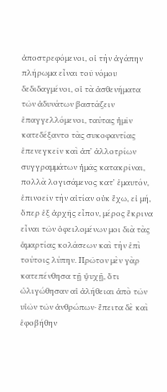ἀποστρεφόμενοι, οἱ τὴν ἀγάπην πλήρωμα εἶναι τοῦ νόμου δεδιδαγμένοι, οἱ τὰ ἀσθενήματα τῶν ἀδυνάτων βαστάζειν ἐπαγγελλόμενοι, ταύτας ἡμῖν κατεδέξαντο τὰς συκοφαντίας ἐπενεγκεῖν καὶ ἀπʼ ἀλλοτρίων συγγραμμάτων ἡμᾶς κατακρῖναι, πολλὰ λογισάμενος κατʼ ἐμαυτόν, ἐπινοεῖν τὴν αἰτίαν οὐκ ἔχω, εἰ μή, ὅπερ ἐξ ἀρχῆς εἶπον, μέρος ἔκρινα εἶναι τῶν ὀφειλομένων μοι διὰ τὰς ἁμαρτίας κολάσεων καὶ τὴν ἐπὶ τούτοις λύπην. Πρῶτον μὲν γὰρ κατεπένθησα τῇ ψυχῇ, ὅτι ὠλιγώθησαν αἱ ἀλήθειαι ἀπὸ τῶν υἱῶν τῶν ἀνθρώπων· ἔπειτα δὲ καὶ ἐφοβήθην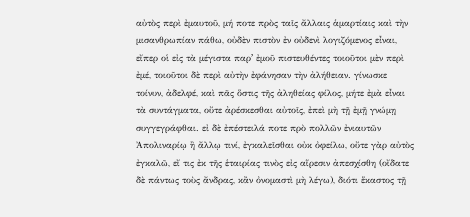αὐτὸς περὶ ἐμαυτοῦ, μή ποτε πρὸς ταῖς ἄλλαις ἁμαρτίαις καὶ τὴν μισανθρωπίαν πάθω, οὐδὲν πιστὸν ἐν οὐδενὶ λογιζόμενος εἶναι, εἴπερ οἱ εἰς τὰ μέγιστα παρʼ ἐμοῦ πιστευθέντες τοιοῦτοι μὲν περὶ ἐμέ, τοιοῦτοι δὲ περὶ αὐτὴν ἐφάνησαν τὴν ἀλήθειαν. γίνωσκε τοίνυν, ἀδελφέ, καὶ πᾶς ὅστις τῆς ἀληθείας φίλος, μήτε ἐμὰ εἶναι τὰ συντάγματα, οὔτε ἀρέσκεσθαι αὐτοῖς, ἐπεὶ μὴ τῇ ἐμῇ γνώμῃ συγγεγράφθαι. εἰ δὲ ἐπέστειλά ποτε πρὸ πολλῶν ἐνιαυτῶν Ἀπολιναρίῳ ἢ ἄλλῳ τινί, ἐγκαλεῖσθαι οὐκ ὀφείλω, οὔτε γὰρ αὐτὸς ἐγκαλῶ, εἴ τις ἐκ τῆς ἑταιρίας τινὸς εἰς αἵρεσιν ἀπεσχίσθη (οἴδατε δὲ πάντως τοὺς ἄνδρας, κἂν ὀνομαστὶ μὴ λέγω), διότι ἕκαστος τῇ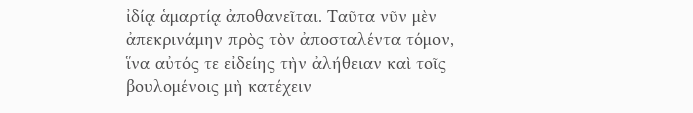ἰδίᾳ ἁμαρτίᾳ ἀποθανεῖται. Ταῦτα νῦν μὲν ἀπεκρινάμην πρὸς τὸν ἀποσταλέντα τόμον, ἵνα αὐτός τε εἰδείης τὴν ἀλήθειαν καὶ τοῖς βουλομένοις μὴ κατέχειν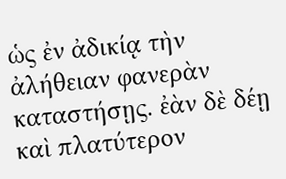ὡς ἐν ἀδικίᾳ τὴν ἀλήθειαν φανερὰν καταστήσῃς. ἐὰν δὲ δέῃ καὶ πλατύτερον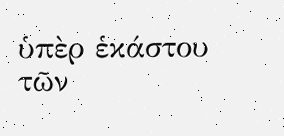ὑπὲρ ἑκάστου τῶν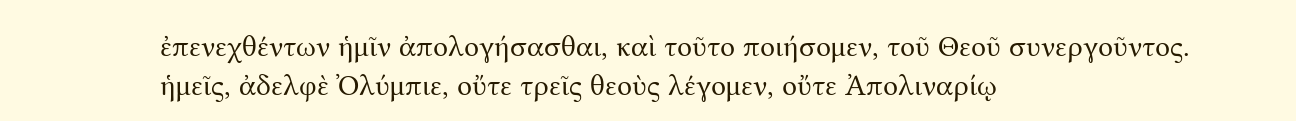ἐπενεχθέντων ἡμῖν ἀπολογήσασθαι, καὶ τοῦτο ποιήσομεν, τοῦ Θεοῦ συνεργοῦντος. ἡμεῖς, ἀδελφὲ Ὀλύμπιε, οὔτε τρεῖς θεοὺς λέγομεν, οὔτε Ἀπολιναρίῳ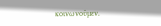κοινωνοῦμεν.